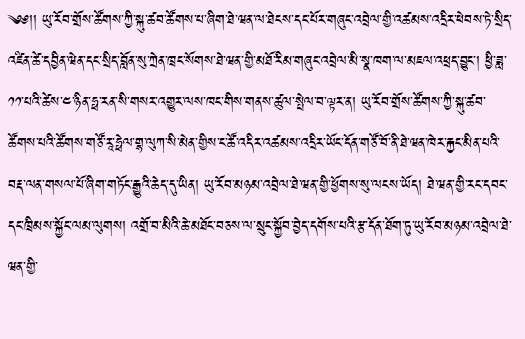༄༅།། ཡུ་རོབ་གྲོས་ཚོགས་ཀྱི་སྐུ་ཚབ་ཚོགས་པ་ཞིག་ཐེ་ཝན་ལ་ཐེངས་དང་པོར་གཞུང་འབྲེལ་གྱི་འཚམས་འདྲིར་ཕེབས་ཏེ་སྲིད་འཛིན་ཚེ་དབྱིན་ཝེན་དང་སྲིད་བློན་སུ་ཀྲེན་ཁྲང་སོགས་ཐེ་ཝན་གྱི་མཐོ་རིམ་གཞུང་འབྲེལ་མི་སྣ་ཁག་ལ་མཇལ་འཕྲད་བྱུང་། ཕྱི་ཟླ་༡༡་པའི་ཚེས་༤་ཉིན་ཧྥ་རན་སི་གསར་འགྱུར་ལས་ཁང་གིས་གནས་ཚུལ་སྤེལ་བ་ལྟར་ན། ཡུ་རོབ་གྲོས་ཚོགས་ཀྱི་སྐུ་ཚབ་ཚོགས་པའི་ཚོགས་གཙོ་རཱ་ཧྥེལ་གྷ་ལུཀ་སི་མེན་གྱིས་ང་ཚོ་འདིར་འཚམས་འདྲིར་ཡོང་དོན་གཙོ་བོ་ནི་ཐེ་ཝན་ཁེར་རྐྱང་མིན་པའི་བརྡ་ལན་གསལ་པོ་ཞིག་གཏོང་རྒྱུའི་ཆེད་དུ་ཡིན། ཡུ་རོབ་མཉམ་འབྲེལ་ཐེ་ཝན་གྱི་ཕྱོགས་སུ་ལངས་ཡོད། ཐེ་ཝན་གྱི་རང་དབང་དང་ཁྲིམས་སྐྱོང་ལམ་ལུགས། འགྲོ་བ་མིའི་ཆེ་མཐོང་བཅས་ལ་སྲུང་སྐྱོབ་བྱེད་དགོས་པའི་རྩ་དོན་ཐོག་ཏུ་ཡུ་རོབ་མཉམ་འབྲེལ་ཐེ་ཝན་གྱི་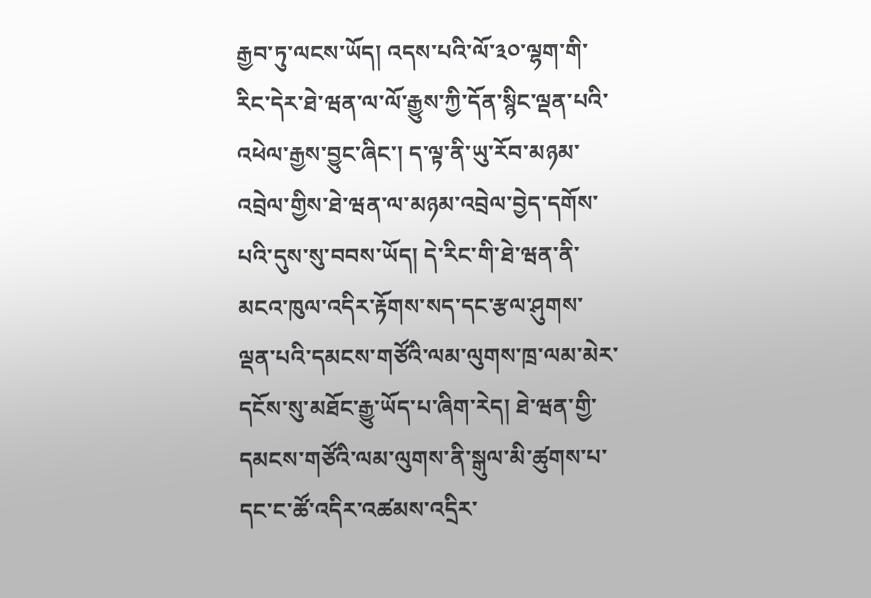རྒྱབ་ཏུ་ལངས་ཡོད། འདས་པའི་ལོ་༣༠་ལྷག་གི་རིང་དེར་ཐེ་ཝན་ལ་ལོ་རྒྱུས་ཀྱི་དོན་སྙིང་ལྡན་པའི་འཕེལ་རྒྱས་བྱུང་ཞིང་། ད་ལྟ་ནི་ཡུ་རོབ་མཉམ་འབྲེལ་གྱིས་ཐེ་ཝན་ལ་མཉམ་འབྲེལ་བྱེད་དགོས་པའི་དུས་སུ་བབས་ཡོད། དེ་རིང་གི་ཐེ་ཝན་ནི་མངའ་ཁུལ་འདིར་རྟོགས་སད་དང་རྩལ་ཤུགས་ལྡན་པའི་དམངས་གཙོའི་ལམ་ལུགས་ཁྲ་ལམ་མེར་དངོས་སུ་མཐོང་རྒྱུ་ཡོད་པ་ཞིག་རེད། ཐེ་ཝན་གྱི་དམངས་གཙོའི་ལམ་ལུགས་ནི་སྒུལ་མི་ཚུགས་པ་དང་ང་ཚོ་འདིར་འཚམས་འདྲིར་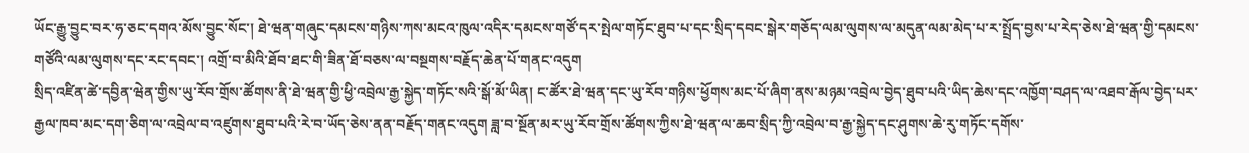ཡོང་རྒྱུ་བྱུང་བར་ཧ་ཅང་དགའ་མོས་བྱུང་སོང་། ཐེ་ཝན་གཞུང་དམངས་གཉིས་ཀས་མངའ་ཁུལ་འདིར་དམངས་གཙོ་དར་སྤེལ་གཏོང་ཐུབ་པ་དང་སྲིད་དབང་སྒེར་གཅོད་ལམ་ལུགས་ལ་མདུན་ལམ་མེད་པ་ར་སྤྲོད་བྱས་པ་རེད་ཅེས་ཐེ་ཝན་གྱི་དམངས་གཙོའི་ལམ་ལུགས་དང་རང་དབང་། འགྲོ་བ་མིའི་ཐོབ་ཐང་གི་ཟིན་ཐོ་བཅས་ལ་བསྔགས་བརྗོད་ཆེན་པོ་གནང་འདུག
སྲིད་འཛིན་ཚེ་དབྱིན་ཝེན་གྱིས་ཡུ་རོབ་གྲོས་ཚོགས་ནི་ཐེ་ཝན་གྱི་ཕྱི་འབྲེལ་རྒྱ་སྐྱེད་གཏོང་སའི་སྒོ་མོ་ཡིན། ང་ཚོར་ཐེ་ཝན་དང་ཡུ་རོབ་གཉིས་ཕྱོགས་མང་པོ་ཞིག་ནས་མཉམ་འབྲེལ་བྱེད་ཐུབ་པའི་ཡིད་ཆེས་དང་འཁྱོག་བཤད་ལ་འཐབ་རྒོལ་བྱེད་པར་རྒྱལ་ཁབ་མང་དག་ཅིག་ལ་འབྲེལ་བ་འཛུགས་ཐུབ་པའི་རེ་བ་ཡོད་ཅེས་ནན་བརྗོད་གནང་འདུག ཟླ་བ་སྔོན་མར་ཡུ་རོབ་གྲོས་ཚོགས་ཀྱིས་ཐེ་ཝན་ལ་ཆབ་སྲིད་ཀྱི་འབྲེལ་བ་རྒྱ་སྐྱེད་དང་ཤུགས་ཆེ་རུ་གཏོང་དགོས་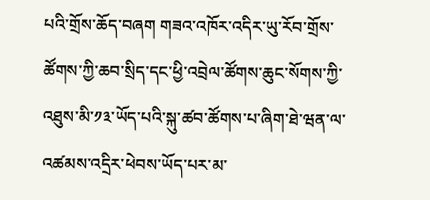པའི་གྲོས་ཆོད་བཞག གཟའ་འཁོར་འདིར་ཡུ་རོབ་གྲོས་ཚོགས་ཀྱི་ཆབ་སྲིད་དང་ཕྱི་འབྲེལ་ཚོགས་ཆུང་སོགས་ཀྱི་འཐུས་མི་༡༣་ཡོད་པའི་སྐུ་ཚབ་ཚོགས་པ་ཞིག་ཐེ་ཝན་ལ་འཚམས་འདྲིར་ཕེབས་ཡོད་པར་མ་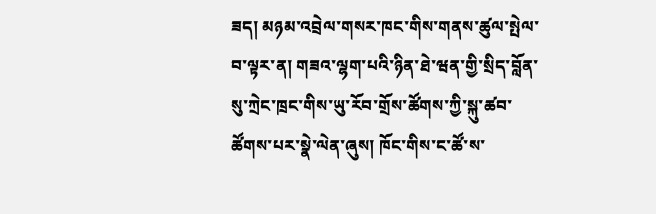ཟད། མཉམ་འབྲེལ་གསར་ཁང་གིས་གནས་ཚུལ་སྤེལ་བ་ལྟར་ན། གཟའ་ལྷག་པའི་ཉིན་ཐེ་ཝན་གྱི་སྲིད་བློན་སུ་ཀྲེང་ཁྲང་གིས་ཡུ་རོབ་གྲོས་ཚོགས་ཀྱི་སྐུ་ཚབ་ཚོགས་པར་སྣེ་ལེན་ཞུས། ཁོང་གིས་ང་ཚོ་ས་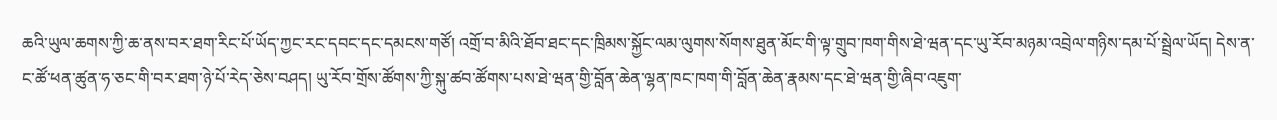ཆའི་ཡུལ་ཆགས་ཀྱི་ཆ་ནས་བར་ཐག་རིང་པོ་ཡོད་ཀྱང་རང་དབང་དང་དམངས་གཙོ། འགྲོ་བ་མིའི་ཐོབ་ཐང་དང་ཁྲིམས་སྐྱོང་ལམ་ལུགས་སོགས་ཐུན་མོང་གི་ལྟ་གྲུབ་ཁག་གིས་ཐེ་ཝན་དང་ཡུ་རོབ་མཉམ་འབྲེལ་གཉིས་དམ་པོ་སྦྲེལ་ཡོད། དེས་ན་ང་ཚོ་ཕན་ཚུན་ཧ་ཅང་གི་བར་ཐག་ཉེ་པོ་རེད་ཅེས་བཤད། ཡུ་རོབ་གྲོས་ཚོགས་ཀྱི་སྐུ་ཚབ་ཚོགས་པས་ཐེ་ཝན་གྱི་བློན་ཆེན་ལྷན་ཁང་ཁག་གི་བློན་ཆེན་རྣམས་དང་ཐེ་ཝན་གྱི་ཞིབ་འཇུག་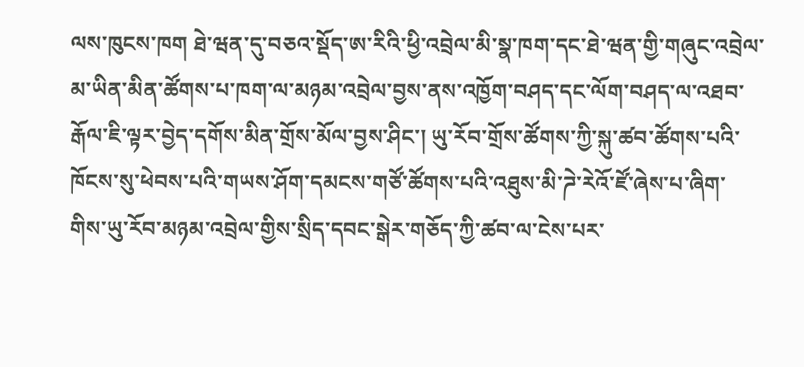ལས་ཁུངས་ཁག ཐེ་ཝན་དུ་བཅའ་སྡོད་ཨ་རིའི་ཕྱི་འབྲེལ་མི་སྣ་ཁག་དང་ཐེ་ཝན་གྱི་གཞུང་འབྲེལ་མ་ཡིན་མིན་ཚོགས་པ་ཁག་ལ་མཉམ་འབྲེལ་བྱས་ནས་འཁྱོག་བཤད་དང་ལོག་བཤད་ལ་འཐབ་རྒོལ་ཇི་ལྟར་བྱེད་དགོས་མིན་གྲོས་མོལ་བྱས་ཤིང་། ཡུ་རོབ་གྲོས་ཚོགས་ཀྱི་སྐུ་ཚབ་ཚོགས་པའི་ཁོངས་སུ་ཕེབས་པའི་གཡས་ཤོག་དམངས་གཙོ་ཚོགས་པའི་འཐུས་མི་ཌེ་རེའོ་ཛོ་ཞེས་པ་ཞིག་གིས་ཡུ་རོབ་མཉམ་འབྲེལ་གྱིས་སྲིད་དབང་སྒེར་གཅོད་ཀྱི་ཚབ་ལ་ངེས་པར་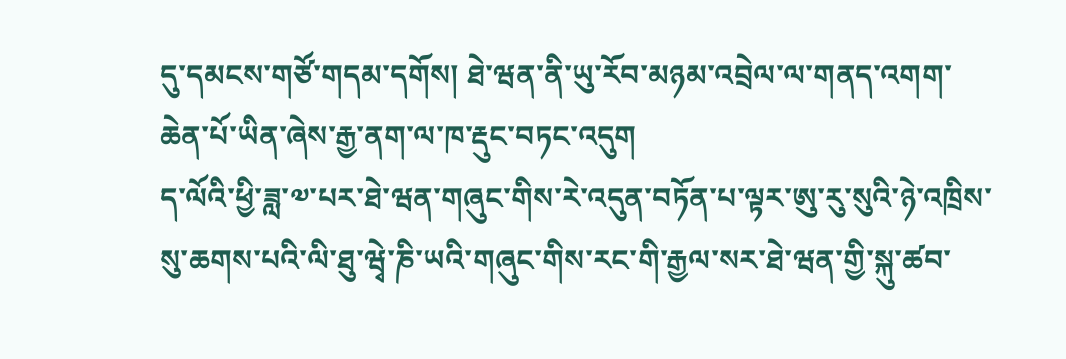དུ་དམངས་གཙོ་གདམ་དགོས། ཐེ་ཝན་ནི་ཡུ་རོབ་མཉམ་འབྲེལ་ལ་གནད་འགག་ཆེན་པོ་ཡིན་ཞེས་རྒྱ་ནག་ལ་ཁ་རྡུང་བཏང་འདུག
ད་ལོའི་ཕྱི་ཟླ་༧་པར་ཐེ་ཝན་གཞུང་གིས་རེ་འདུན་བཏོན་པ་ལྟར་ཨུ་རུ་སུའི་ཉེ་འཁྲིས་སུ་ཆགས་པའི་ལི་ཐུ་ཝྭེ་ཎི་ཡའི་གཞུང་གིས་རང་གི་རྒྱལ་སར་ཐེ་ཝན་གྱི་སྐུ་ཚབ་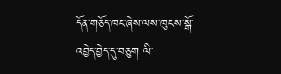དོན་གཅོད་ཁང་ཞེས་ལས་ཁུངས་སྒོ་འབྱེད་བྱེད་དུ་བཅུག ལི་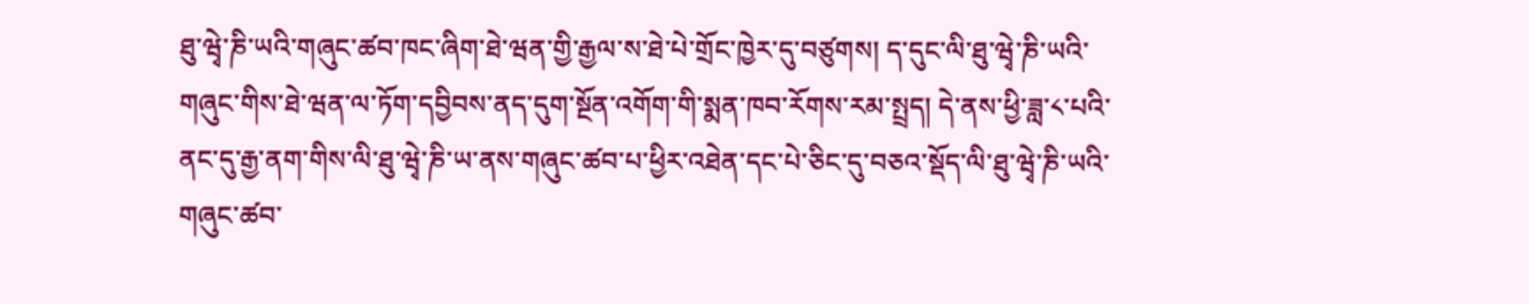ཐུ་ཝྭེ་ཎི་ཡའི་གཞུང་ཚབ་ཁང་ཞིག་ཐེ་ཝན་གྱི་རྒྱལ་ས་ཐེ་པེ་གྲོང་ཁྱེར་དུ་བཙུགས། ད་དུང་ལི་ཐུ་ཝྭེ་ཎི་ཡའི་གཞུང་གིས་ཐེ་ཝན་ལ་ཏོག་དབྱིབས་ནད་དུག་སྔོན་འགོག་གི་སྨན་ཁབ་རོགས་རམ་སྤྲད། དེ་ནས་ཕྱི་ཟླ་༨་པའི་ནང་དུ་རྒྱ་ནག་གིས་ལི་ཐུ་ཝྭེ་ཎི་ཡ་ནས་གཞུང་ཚབ་པ་ཕྱིར་འཐེན་དང་པེ་ཅིང་དུ་བཅའ་སྡོད་ལི་ཐུ་ཝྭེ་ཎི་ཡའི་གཞུང་ཚབ་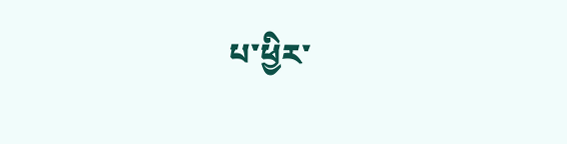པ་ཕྱིར་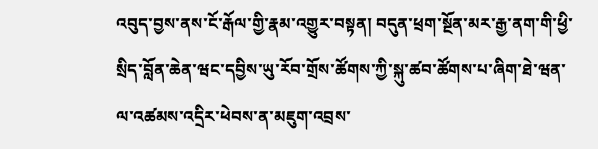འབུད་བྱས་ནས་ངོ་རྒོལ་གྱི་རྣམ་འགྱུར་བསྟན། བདུན་ཕྲག་སྔོན་མར་རྒྱ་ནག་གི་ཕྱི་སྲིད་བློན་ཆེན་ཝང་དབྱིས་ཡུ་རོབ་གྲོས་ཚོགས་ཀྱི་སྐུ་ཚབ་ཚོགས་པ་ཞིག་ཐེ་ཝན་ལ་འཚམས་འདྲིར་ཕེབས་ན་མཇུག་འབྲས་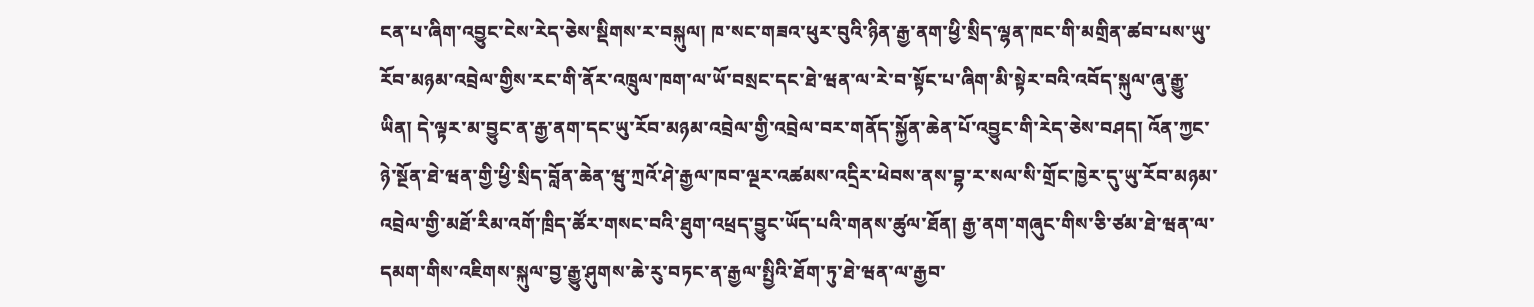ངན་པ་ཞིག་འབྱུང་ངེས་རེད་ཅེས་སྡིགས་ར་བསྐུལ། ཁ་སང་གཟའ་ཕུར་བུའི་ཉིན་རྒྱ་ནག་ཕྱི་སྲིད་ལྷན་ཁང་གི་མགྲིན་ཚབ་པས་ཡུ་རོབ་མཉམ་འབྲེལ་གྱིས་རང་གི་ནོར་འཁྲུལ་ཁག་ལ་ཡོ་བསྲང་དང་ཐེ་ཝན་ལ་རེ་བ་སྟོང་པ་ཞིག་མི་སྟེར་བའི་འབོད་སྐུལ་ཞུ་རྒྱུ་ཡིན། དེ་ལྟར་མ་བྱུང་ན་རྒྱ་ནག་དང་ཡུ་རོབ་མཉམ་འབྲེལ་གྱི་འབྲེལ་བར་གནོད་སྐྱོན་ཆེན་པོ་འབྱུང་གི་རེད་ཅེས་བཤད། འོན་ཀྱང་ཉེ་སྔོན་ཐེ་ཝན་གྱི་ཕྱི་སྲིད་བློན་ཆེན་ཝུ་ཀྲའོ་ཤེ་རྒྱལ་ཁབ་ལྔར་འཚམས་འདྲིར་ཕེབས་ནས་བྷ་ར་སལ་སི་གྲོང་ཁྱེར་དུ་ཡུ་རོབ་མཉམ་འབྲེལ་གྱི་མཐོ་རིམ་འགོ་ཁྲིད་ཚོར་གསང་བའི་ཐུག་འཕྲད་བྱུང་ཡོད་པའི་གནས་ཚུལ་ཐོན། རྒྱ་ནག་གཞུང་གིས་ཅི་ཙམ་ཐེ་ཝན་ལ་དམག་གིས་འཇིགས་སྐུལ་བྱ་རྒྱུ་ཤུགས་ཆེ་རུ་བཏང་ན་རྒྱལ་སྤྱིའི་ཐོག་ཏུ་ཐེ་ཝན་ལ་རྒྱབ་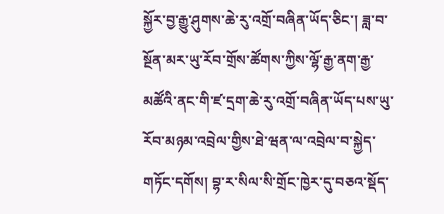སྐྱོར་བྱ་རྒྱུ་ཤུགས་ཆེ་རུ་འགྲོ་བཞིན་ཡོད་ཅིང་། ཟླ་བ་སྔོན་མར་ཡུ་རོབ་གྲོས་ཚོགས་ཀྱིས་ལྷོ་རྒྱ་ནག་རྒྱ་མཚོའི་ནང་གི་ཛ་དྲག་ཆེ་རུ་འགྲོ་བཞིན་ཡོད་པས་ཡུ་རོབ་མཉམ་འབྲེལ་གྱིས་ཐེ་ཝན་ལ་འབྲེལ་བ་སྐྱེད་གཏོང་དགོས། བྷ་ར་སིལ་སི་གྲོང་ཁྱེར་དུ་བཅའ་སྡོད་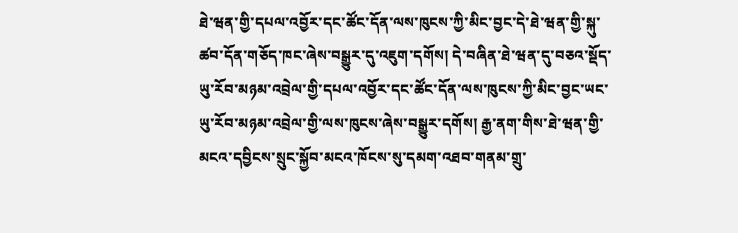ཐེ་ཝན་གྱི་དཔལ་འབྱོར་དང་ཚོང་དོན་ལས་ཁུངས་ཀྱི་མིང་བྱང་དེ་ཐེ་ཝན་གྱི་སྐུ་ཚབ་དོན་གཅོད་ཁང་ཞེས་བསྒྱུར་དུ་འཇུག་དགོས། དེ་བཞིན་ཐེ་ཝན་དུ་བཅའ་སྡོད་ཡུ་རོབ་མཉམ་འབྲེལ་གྱི་དཔལ་འབྱོར་དང་ཚོང་དོན་ལས་ཁུངས་ཀྱི་མིང་བྱང་ཡང་ཡུ་རོབ་མཉམ་འབྲེལ་གྱི་ལས་ཁུངས་ཞེས་བསྒྱུར་དགོས། རྒྱ་ནག་གིས་ཐེ་ཝན་གྱི་མངའ་དབྱིངས་སྲུང་སྐྱོབ་མངའ་ཁོངས་སུ་དམག་འཐབ་གནམ་གྲུ་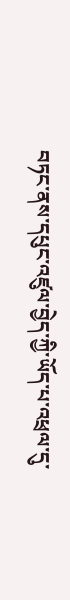བཏང་ནས་དཔུང་འཛུལ་བྱེད་ཀྱི་ཡོད་པ་འཕྲལ་དུ་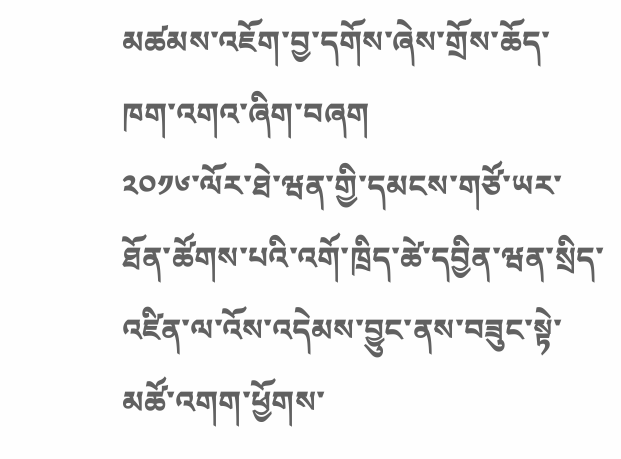མཚམས་འཇོག་བྱ་དགོས་ཞེས་གྲོས་ཆོད་ཁག་འགའ་ཞིག་བཞག
༢༠༡༦་ལོར་ཐེ་ཝན་གྱི་དམངས་གཙོ་ཡར་ཐོན་ཚོགས་པའི་འགོ་ཁྲིད་ཚེ་དབྱིན་ཝན་སྲིད་འཛིན་ལ་འོས་འདེམས་བྱུང་ནས་བཟུང་སྟེ་མཚོ་འགག་ཕྱོགས་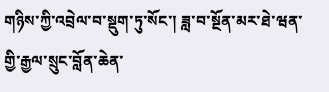གཉིས་ཀྱི་འབྲེལ་བ་སྡུག་ཏུ་སོང་། ཟླ་བ་སྔོན་མར་ཐེ་ཝན་གྱི་རྒྱལ་སྲུང་བློན་ཆེན་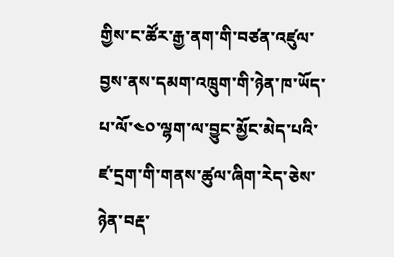གྱིས་ང་ཚོར་རྒྱ་ནག་གི་བཙན་འཛུལ་བྱས་ནས་དམག་འཁྲུག་གི་ཉེན་ཁ་ཡོད་པ་ལོ་༤༠་ལྷག་ལ་བྱུང་མྱོང་མེད་པའི་ཛ་དྲག་གི་གནས་ཚུལ་ཞིག་རེད་ཅེས་ཉེན་བརྡ་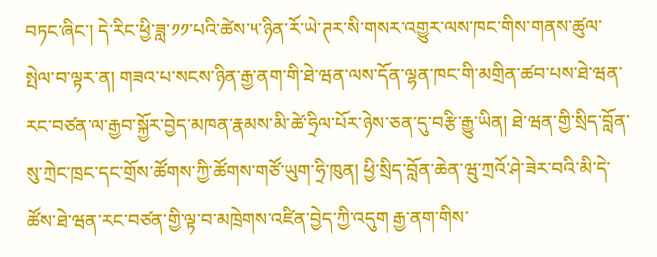བཏང་ཞིང་། དེ་རིང་ཕྱི་ཟླ་༡༡་པའི་ཚེས་༥་ཉིན་རོ་ཡེ་ཊར་སི་གསར་འགྱུར་ལས་ཁང་གིས་གནས་ཚུལ་སྤེལ་བ་ལྟར་ན། གཟའ་པ་སངས་ཉིན་རྒྱ་ནག་གི་ཐེ་ཝན་ལས་དོན་ལྷན་ཁང་གི་མགྲིན་ཚབ་པས་ཐེ་ཝན་རང་བཙན་ལ་རྒྱབ་སྐྱོར་བྱེད་མཁན་རྣམས་མི་ཚེ་ཧྲིལ་པོར་ཉེས་ཅན་དུ་བརྩི་རྒྱུ་ཡིན། ཐེ་ཝན་གྱི་སྲིད་བློན་སུ་ཀྲེང་ཁྲང་དང་གྲོས་ཚོགས་ཀྱི་ཚོགས་གཙོ་ཡུག་ཧྲི་ཁུན། ཕྱི་སྲིད་བློན་ཆེན་ཝུ་ཀྲའོ་ཤེ་ཟེར་བའི་མི་དེ་ཚོས་ཐེ་ཝན་རང་བཙན་གྱི་ལྟ་བ་མཁྲེགས་འཛིན་བྱེད་ཀྱི་འདུག རྒྱ་ནག་གིས་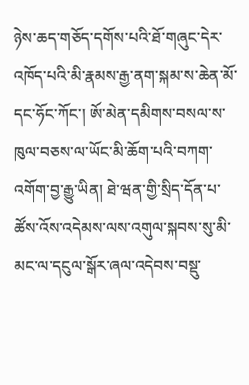ཉེས་ཆད་གཅོད་དགོས་པའི་ཐོ་གཞུང་དེར་འཁོད་པའི་མི་རྣམས་རྒྱ་ནག་སྐམ་ས་ཆེན་མོ་དང་ཧོང་ཀོང་། ཨོ་མེན་དམིགས་བསལ་ས་ཁུལ་བཅས་ལ་ཡོང་མི་ཆོག་པའི་བཀག་འགོག་བྱ་རྒྱུ་ཡིན། ཐེ་ཝན་གྱི་སྲིད་དོན་པ་ཚོས་འོས་འདེམས་ལས་འགུལ་སྐབས་སུ་མི་མང་ལ་དངུལ་སྒོར་ཞལ་འདེབས་བསྡུ་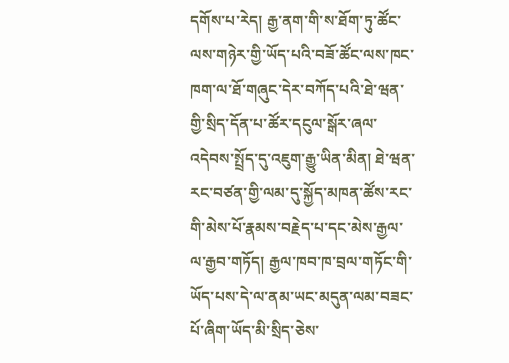དགོས་པ་རེད། རྒྱ་ནག་གི་ས་ཐོག་ཏུ་ཚོང་ལས་གཉེར་གྱི་ཡོད་པའི་བཟོ་ཚོང་ལས་ཁང་ཁག་ལ་ཐོ་གཞུང་དེར་བཀོད་པའི་ཐེ་ཝན་གྱི་སྲིད་དོན་པ་ཚོར་དངུལ་སྒོར་ཞལ་འདེབས་སྤྲོད་དུ་འཇུག་རྒྱུ་ཡིན་མིན། ཐེ་ཝན་རང་བཙན་གྱི་ལམ་དུ་སྐྱོད་མཁན་ཚོས་རང་གི་མེས་པོ་རྣམས་བརྗེད་པ་དང་མེས་རྒྱལ་ལ་རྒྱབ་གཏོད། རྒྱལ་ཁབ་ཁ་བྲལ་གཏོང་གི་ཡོད་པས་དེ་ལ་ནམ་ཡང་མདུན་ལམ་བཟང་པོ་ཞིག་ཡོད་མི་སྲིད་ཅེས་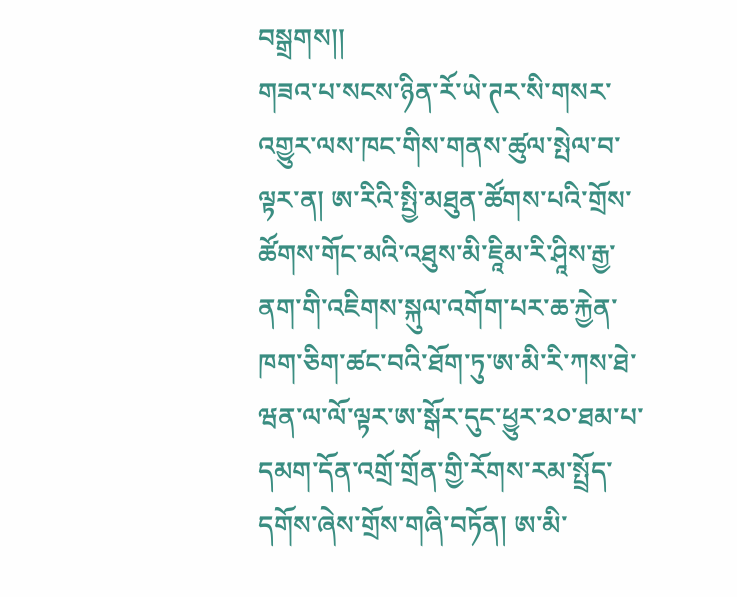བསྒྲགས།།
གཟའ་པ་སངས་ཉིན་རོ་ཡེ་ཊར་སི་གསར་འགྱུར་ལས་ཁང་གིས་གནས་ཚུལ་སྤེལ་བ་ལྟར་ན། ཨ་རིའི་སྤྱི་མཐུན་ཚོགས་པའི་གྲོས་ཚོགས་གོང་མའི་འཐུས་མི་ཇཱིམ་རི་ཤཱིས་རྒྱ་ནག་གི་འཇིགས་སྐུལ་འགོག་པར་ཆ་རྐྱེན་ཁག་ཅིག་ཚང་བའི་ཐོག་ཏུ་ཨ་མི་རི་ཀས་ཐེ་ཝན་ལ་ལོ་ལྟར་ཨ་སྒོར་དུང་ཕྱུར་༢༠་ཐམ་པ་དམག་དོན་འགྲོ་གྲོན་གྱི་རོགས་རམ་སྤྲོད་དགོས་ཞེས་གྲོས་གཞི་བཏོན། ཨ་མི་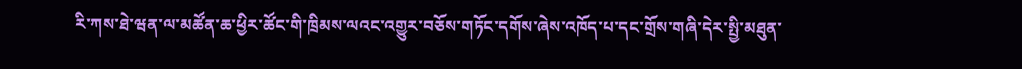རི་ཀས་ཐེ་ཝན་ལ་མཚོན་ཆ་ཕྱིར་ཚོང་གི་ཁྲིམས་ལའང་འགྱུར་བཅོས་གཏོང་དགོས་ཞེས་འཁོད་པ་དང་གྲོས་གཞི་དེར་སྤྱི་མཐུན་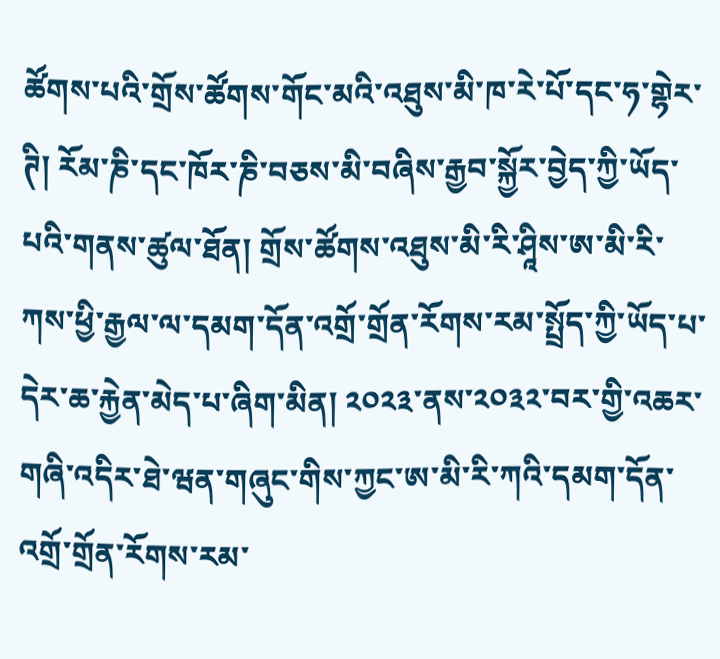ཚོགས་པའི་གྲོས་ཚོགས་གོང་མའི་འཐུས་མི་ཁ་རེ་པོ་དང་ཧ་གྷེར་ཊི། རོམ་ཎི་དང་ཁོར་ཎི་བཅས་མི་བཞིས་རྒྱབ་སྐྱོར་བྱེད་ཀྱི་ཡོད་པའི་གནས་ཚུལ་ཐོན། གྲོས་ཚོགས་འཐུས་མི་རི་ཤཱིས་ཨ་མི་རི་ཀས་ཕྱི་རྒྱལ་ལ་དམག་དོན་འགྲོ་གྲོན་རོགས་རམ་སྤྲོད་ཀྱི་ཡོད་པ་དེར་ཆ་རྐྱེན་མེད་པ་ཞིག་མིན། ༢༠༢༣་ནས་༢༠༣༢་བར་གྱི་འཆར་གཞི་འདིར་ཐེ་ཝན་གཞུང་གིས་ཀྱང་ཨ་མི་རི་ཀའི་དམག་དོན་འགྲོ་གྲོན་རོགས་རམ་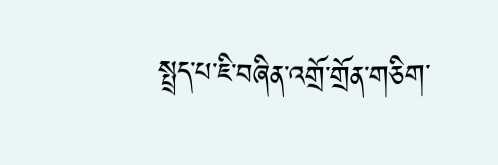སྤྲད་པ་ཇི་བཞིན་འགྲོ་གྲོན་གཅིག་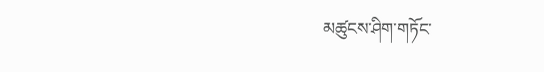མཚུངས་ཤིག་གཏོང་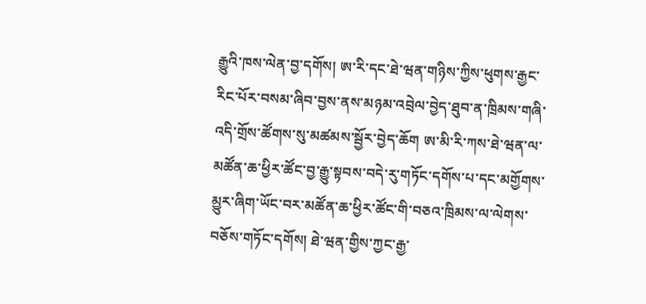རྒྱུའི་ཁས་ལེན་བྱ་དགོས། ཨ་རི་དང་ཐེ་ཝན་གཉིས་ཀྱིས་ཕུགས་རྒྱང་རིང་པོར་བསམ་ཞིབ་བྱས་ནས་མཉམ་འབྲེལ་བྱེད་ཐུབ་ན་ཁྲིམས་གཞི་འདི་གྲོས་ཚོགས་སུ་མཚམས་སྦྱོར་བྱེད་ཆོག ཨ་མི་རི་ཀས་ཐེ་ཝན་ལ་མཚོན་ཆ་ཕྱིར་ཚོང་བྱ་རྒྱུ་སྟབས་བདེ་རུ་གཏོང་དགོས་པ་དང་མགྱོགས་མྱུར་ཞིག་ཡོང་བར་མཚོན་ཆ་ཕྱིར་ཚོང་གི་བཅའ་ཁྲིམས་ལ་ལེགས་བཅོས་གཏོང་དགོས། ཐེ་ཝན་གྱིས་ཀྱང་རྒྱ་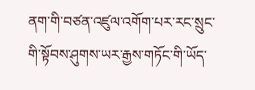ནག་གི་བཙན་འཛུལ་འགོག་པར་རང་སྲུང་གི་སྟོབས་ཤུགས་ཡར་རྒྱས་གཏོང་གི་ཡོད་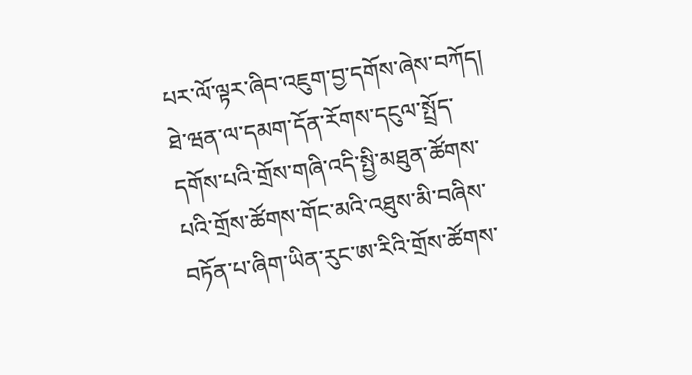པར་ལོ་ལྟར་ཞིབ་འཇུག་བྱ་དགོས་ཞེས་བཀོད། ཐེ་ཝན་ལ་དམག་དོན་རོགས་དངུལ་སྤྲོད་དགོས་པའི་གྲོས་གཞི་འདི་སྤྱི་མཐུན་ཚོགས་པའི་གྲོས་ཚོགས་གོང་མའི་འཐུས་མི་བཞིས་བཏོན་པ་ཞིག་ཡིན་རུང་ཨ་རིའི་གྲོས་ཚོགས་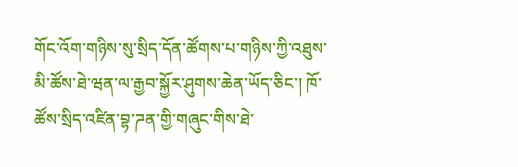གོང་འོག་གཉིས་སུ་སྲིད་དོན་ཚོགས་པ་གཉིས་ཀྱི་འཐུས་མི་ཚོས་ཐེ་ཝན་ལ་རྒྱབ་སྐྱོར་ཤུགས་ཆེན་ཡོད་ཅིང་། ཁོ་ཚོས་སྲིད་འཛིན་བྷ་ཌན་གྱི་གཞུང་གིས་ཐེ་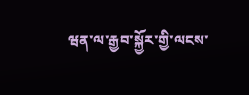ཝན་ལ་རྒྱབ་སྐྱོར་གྱི་ལངས་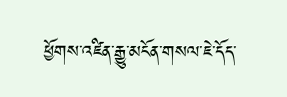ཕྱོགས་འཛིན་རྒྱུ་མངོན་གསལ་ཇེ་དོད་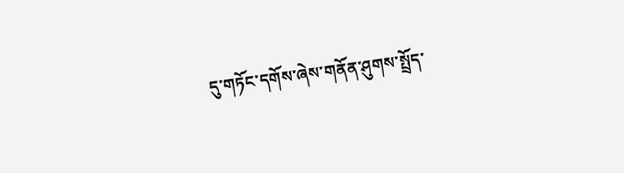དུ་གཏོང་དགོས་ཞེས་གནོན་ཤུགས་སྤྲོད་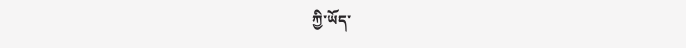ཀྱི་ཡོད་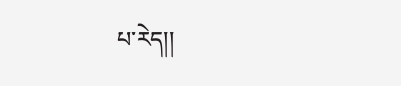པ་རེད།།